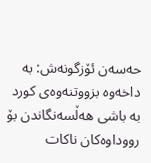حه‌سه‌ن ئۆزگونه‌ش: به‌ داخه‌وه‌ بزووتنه‌وه‌ى كورد به‌ باشى هه‌ڵسه‌نگاندن بۆ رووداوه‌كان ناكات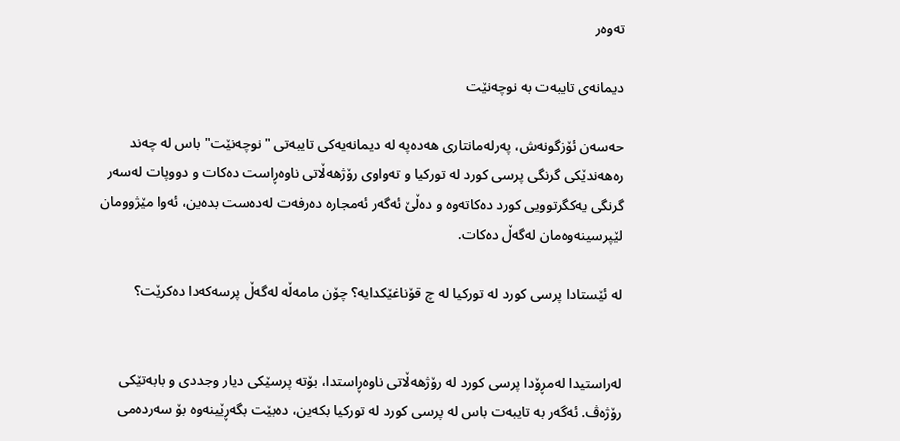تەوەر

دیمانه‌ى تایبه‌ت به‌ نوچه‌نێت

حه‌سه‌ن ئۆزگونه‌ش، په‌رله‌مانتارى هه‌ده‌په‌ له‌ دیمانه‌یه‌كى تایبه‌تى "نوچه‌نێت" باس له‌ چه‌ند ره‌هه‌ندێكى گرنگى پرسى كورد له‌ توركیا و ته‌واوى رۆژهه‌ڵاتى ناوه‌ڕاست ده‌كات و دووپات له‌سه‌ر گرنگى یه‌كگرتوویى كورد ده‌كاته‌وه‌ و ده‌ڵێ ئه‌گه‌ر ئه‌مجاره‌ ده‌رفه‌ت له‌ده‌ست بده‌ین، ئه‌وا مێژوومان لێپرسینه‌وه‌مان له‌گه‌ڵ ده‌كات.

له‌ ئێستادا پرسى كورد له‌ توركیا له‌ چ قۆناغێكدایه‌؟ چۆن مامه‌ڵه‌ له‌گه‌ڵ پرسه‌كه‌دا ده‌كرێت؟


له‌راستیدا له‌مڕۆدا پرسى كورد له‌ رۆژهه‌ڵاتى ناوه‌ڕاستدا، بۆته‌ پرسێكى دیار وجددى و بابه‌تێكى رۆژه‌ڤ. ئه‌گه‌ر به‌ تایبه‌ت باس له‌ پرسى كورد له‌ توركیا بكه‌ین، ده‌بێت بگه‌ڕێینه‌وه‌ بۆ سه‌رده‌مى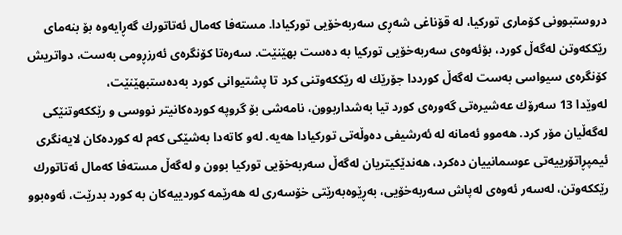دروستبوونى كۆمارى توركیا، له‌ قۆناغى شه‌ڕى سه‌ربه‌خۆیی توركیادا. مسته‌فا كه‌مال ئه‌تاتورك گه‌ڕایه‌وه‌ بۆ بنه‌ماى رێككه‌وتن له‌گه‌ڵ كورد، بۆئه‌وه‌ى سه‌ربه‌خۆیی توركیا به‌ ده‌ست بهێنێت. سه‌ره‌تا كۆنگره‌ى ئه‌رزڕومی به‌ست، دواتریش كۆنگره‌ى سیواسی به‌ست له‌گه‌ڵ كورددا جۆرێك له‌ رێككه‌وتنى كرد تا پشتیوانى كورد به‌ده‌ستبهێنێت،
له‌وێدا 13 سه‌رۆك عه‌شیره‌تى گه‌وره‌ى كورد تیا به‌شداربوون، نامه‌شی بۆ گروپه‌ كورده‌كانیتر نووسی و رێككه‌وتنێكى له‌گه‌ڵیان مۆر كرد. هه‌موو ئه‌مانه‌ له‌ ئه‌رشیفى ده‌وڵه‌تى توركیادا هه‌یه‌. له‌و كاته‌دا به‌شێكى كه‌م له‌ كورده‌كان لایه‌نگری ئیمپڕاتۆرییه‌تى عوسمانییان ده‌كرد، هه‌ندێكیتریان له‌گه‌ڵ سه‌ربه‌خۆیی توركیا بوون و له‌گه‌ڵ مسته‌فا كه‌مال ئه‌تاتورك رێككه‌وتن، له‌سه‌ر ئه‌وه‌ى له‌پاش سه‌ربه‌خۆیی، به‌ڕێوه‌به‌رێتى خۆسه‌رى له‌ هه‌رێمه‌ كوردییه‌كان به‌ كورد بدرێت، ئه‌وه‌بوو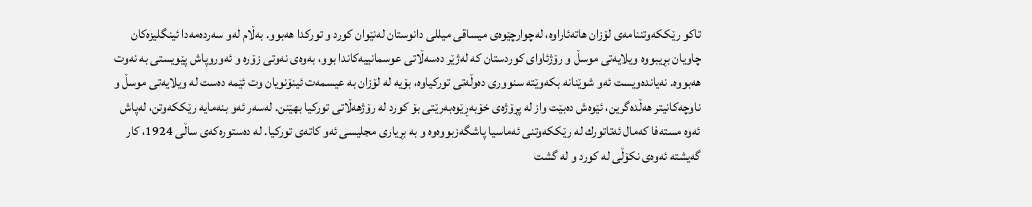تاكو رێككه‌وتننامه‌ى لۆزان هاته‌ئاراوه‌، له‌چوارچێوه‌ى میساقى میللى دانوستان له‌نێوان كورد و توركدا هه‌بوو. به‌ڵام له‌و سه‌رده‌مه‌دا ئینگلیزه‌كان چاویان بڕیبووه‌ ویلایه‌تى موسڵ و رۆژئاواى كوردستان كه‌ له‌ژێر ده‌سه‌ڵاتى عوسمانییه‌كاندا بوو، به‌وه‌ى نه‌وتى زۆره‌ و ئه‌وروپاش پێویستى به‌ نه‌وت هه‌بووه‌. نه‌یانده‌ویست ئه‌و شوێنانه‌ بكه‌وێته‌ سنوورى ده‌وڵه‌تى توركیاوه‌، بۆیه‌ له‌ لۆزان به‌ عیسمه‌ت ئینۆنویان وت ئێمه‌ ده‌ست له‌ ویلایه‌تى موسڵ و ناوچه‌كانیتر هه‌ڵده‌گرین، ئێوه‌ش ده‌بێت واز له‌ پڕۆژه‌ى خۆبه‌ڕێوه‌به‌رێتى بۆ كورد له‌ رۆژهه‌ڵاتى توركیا بهێنن. له‌سه‌ر ئه‌و بنه‌مایه‌ رێككه‌وتن، له‌پاش ئه‌وه‌ مسته‌فا كه‌مال ئه‌تاتورك له‌ رێككه‌وتنى ئه‌ماسیا پاشگه‌زبووه‌وه‌ و به‌ بڕیارى مجلیسى ئه‌و كاته‌ى توركیا. له‌ ده‌ستوره‌كه‌ى ساڵى 1924، كار گه‌یشته‌ ئه‌وه‌ى نكۆڵى له‌ كورد و له‌ گشت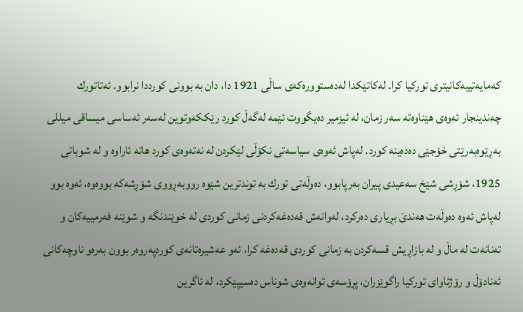كه‌مایه‌تییه‌كانیترى توركیا كرا. له‌كاتێكدا له‌ده‌ستووره‌كه‌ى ساڵى 1921 دا، دان به‌ بوونى كورددا نرابوو. ئه‌تاتورك چه‌ندینجار ئه‌وه‌ى هێناوه‌ته‌ سه‌ر زمان، له‌ ئیزمیر ده‌یگووت ئێمه‌ له‌گه‌ڵ كورد رێككه‌وتوین له‌سه‌ر ئه‌ساسی میساقى میللى به‌ڕێوه‌به‌رێتى خۆجێى ده‌ده‌ینه‌ كورد. له‌پاش ئه‌وه‌ى سیاسه‌تى نكۆڵی لێكردن له‌ نه‌ته‌وه‌ى كورد هاته‌ ئاراوه‌ و له‌ شوباتى 1925، شۆڕشی شێخ سه‌عیدى پیران به‌رپابوو، ده‌وڵه‌تى تورك به‌ توندترین شێوه‌ رووبه‌ڕووی شۆڕشه‌كه‌ بووه‌وه‌، ئه‌وه‌ بوو له‌پاش ئه‌وه‌ ده‌وڵه‌ت هه‌ندێ بڕیارى ده‌ركرد، له‌وانه‌ش قه‌ده‌غه‌كردنى زمانى كوردى له‌ خوێندنگه‌ و شوێنه‌ فه‌رمییه‌كان و ته‌نانه‌ت له‌ ماڵ و له‌ بازاڕیش قسه‌كردن به‌ زمانى كوردى قه‌ده‌غه‌ كرا، ئه‌و عه‌شیره‌تانه‌ى كوردپه‌روه‌ر بوون به‌ره‌و ناوچه‌كانى ئه‌نادۆڵ و رۆژئاواى توركیا راگوێزران، پڕۆسه‌ى توانه‌وه‌ى شوناس ده‌سیپێكرد، له‌ ئاگرین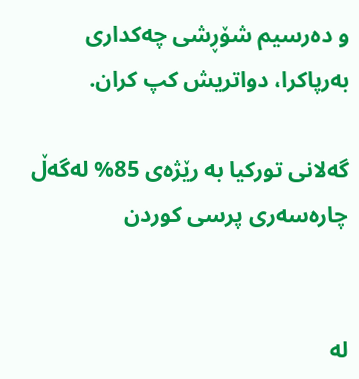و ده‌رسیم شۆڕشی چه‌كدارى به‌رپاكرا، دواتریش كپ كران.

گه‌لانى توركیا به‌ رێژه‌ى 85% له‌گه‌ڵ چاره‌سه‌رى پرسى كوردن


له‌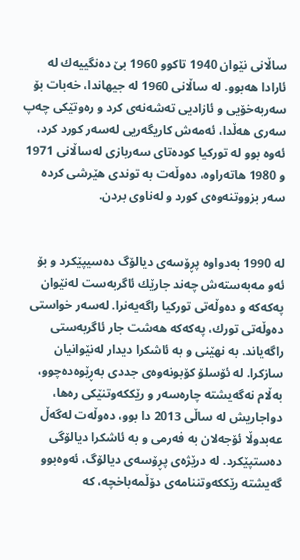ساڵانى نێوان 1940 تاكوو 1960 بێ ده‌نگییه‌ك له‌ ئارادا هه‌بوو. له‌ ساڵانى 1960 له‌ جیهاندا، خه‌بات بۆ سه‌ربه‌خۆیی و ئازادیى ته‌شه‌نه‌ى كرد و ره‌وتێكی چه‌پ سه‌ری هه‌ڵدا، ئه‌مه‌ش كاریگه‌ریی له‌سه‌ر كورد كرد، ئه‌وه‌ بوو له‌ توركیا كوده‌تاى سه‌ربازى له‌ساڵانى 1971 و 1980 هاته‌راوه‌، ده‌وڵه‌ت به‌ توندى هێرشی كرده‌ سه‌ر بزووتنه‌وه‌ى كورد و له‌ناوی بردن.


له‌ 1990 به‌دواوه‌ پڕۆسه‌ى دیالۆگ ده‌سیپێكرد و بۆ ئه‌و مه‌به‌سته‌ش چه‌ند جارێك ئاگربه‌ست له‌نێوان په‌كه‌كه‌ و ده‌وڵه‌تى توركیا راگه‌یه‌نرا. له‌سه‌ر خواستى ده‌وڵه‌تى تورك، په‌كه‌كه‌ هه‌شت جار ئاگربه‌ستى راگه‌یاند. به‌ نهێنى و به‌ ئاشكرا دیدار له‌نێوانیان سازكرا. له‌ ئۆسلۆ كۆبونه‌وه‌ى جددى به‌ڕێوه‌ده‌چوو، به‌ڵام نه‌گه‌یشته‌ چاره‌سه‌ر و رێككه‌وتنێكى ره‌ها، دواجاریش له‌ ساڵى 2013 دا بوو، ده‌وڵه‌ت له‌گه‌ڵ عه‌بدوڵا ئۆجه‌لان به‌ فه‌رمى و به‌ ئاشكرا دیالۆگى ده‌ستپێكرد. له‌ درێژه‌ى پڕۆسه‌ى دیالۆگ، ئه‌وه‌بوو گه‌یشته‌ رێككه‌وتننامه‌ى دۆڵمه‌باخچه‌، كه‌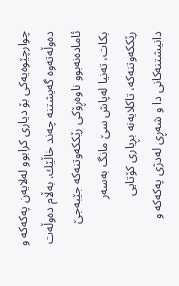چوارچێوه‌یه‌كى بۆ دیاری كرابوو له‌لایه‌ن په‌كه‌كه‌ و ده‌وڵه‌ته‌وه‌ گه‌یشتنه‌ چه‌ند خاڵێك. به‌ڵام ده‌وڵه‌ت ئاماده‌نه‌بوو ناوه‌ڕۆكى رێككه‌وتنه‌كه‌ جێبه‌جێ بكات، ته‌نیا له‌پاش سێ مانگ به‌سه‌ر رێككه‌وتنه‌كه‌، تاكلایه‌نه‌ بڕیارى كۆتایی دانیشتنه‌كانى دا و شه‌ڕى له‌دژى په‌كه‌كه‌ و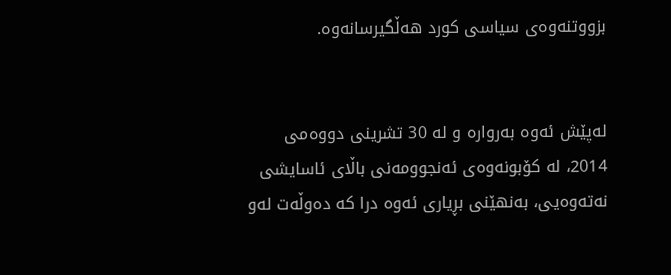بزووتنه‌وه‌ى سیاسى كورد هه‌ڵگیرسانه‌وه‌.


له‌پێش ئه‌وه‌ به‌رواره‌ و له‌ 30 تشرینى دووه‌مى 2014، له‌ كۆبونه‌وه‌ى ئه‌نجوومه‌نى باڵاى ئاسایشی نه‌ته‌وه‌یی، به‌نهێنى بڕیاری ئه‌وه‌ درا كه‌ ده‌وڵه‌ت له‌و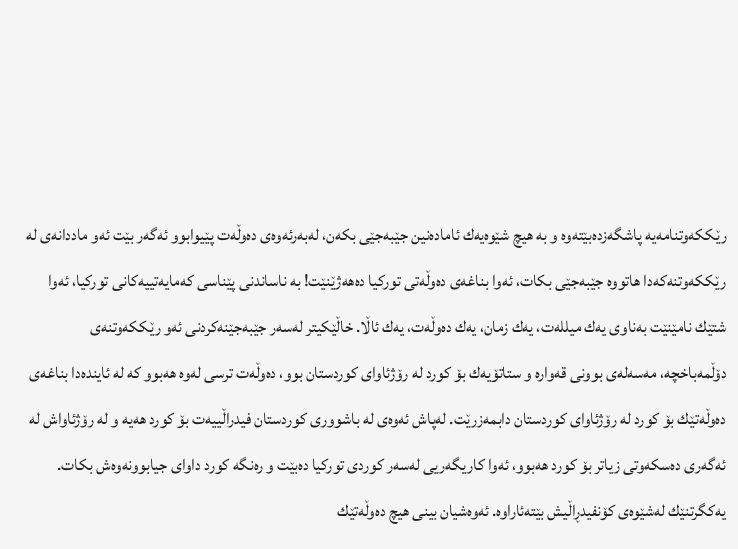رێككه‌وتنامه‌یه‌ پاشگه‌زده‌بێته‌وه‌ و به‌ هیچ شێوه‌یه‌ك ئاماده‌نین جێبه‌جێى بكه‌ن، له‌به‌رئه‌وه‌ى ده‌وڵه‌ت پێیوابوو ئه‌گه‌ر بێت ئه‌و ماددانه‌ى له‌ رێككه‌وتنه‌كه‌دا هاتووه‌ جێبه‌جێى بكات، ئه‌وا بناغه‌ى ده‌وڵه‌تى توركیا ده‌هه‌ژێنێت! به‌ ناساندنى پێناسى كه‌مایه‌تییه‌كانى توركیا، ئه‌وا شتێك نامێنێت به‌ناوى یه‌ك میلله‌ت، یه‌ك زمان، یه‌ك ده‌وڵه‌ت، یه‌ك ئاڵا. خاڵێكیتر له‌سه‌ر جێبه‌جێنه‌كردنى ئه‌و رێككه‌وتنه‌ى دۆڵمه‌باخچه‌، مه‌سه‌له‌ى بوونى قه‌واره‌ و ستاتۆیه‌ك بۆ كورد له‌ رۆژئاواى كوردستان بوو، ده‌وڵه‌ت ترسى له‌وه‌ هه‌بوو كه‌ له‌ ئاینده‌دا بناغه‌ى ده‌وڵه‌تێك بۆ كورد له‌ رۆژئاواى كوردستان دابمه‌زرێت. له‌پاش ئه‌وه‌ى له‌ باشوورى كوردستان فیدراڵییه‌ت بۆ كورد هه‌یه‌ و له‌ رۆژئاواش له‌ ئه‌گه‌رى ده‌سكه‌وتى زیاتر بۆ كورد هه‌بوو، ئه‌وا كاریگه‌ریی له‌سه‌ر كوردى توركیا ده‌بێت و ره‌نگه‌ كورد داواى جیابوونه‌وه‌ش بكات. یه‌كگرتنێك له‌شێوه‌ى كۆنفیدڕاڵیش بێته‌ئاراوه‌. ئه‌وه‌شیان بینى هیچ ده‌وڵه‌تێك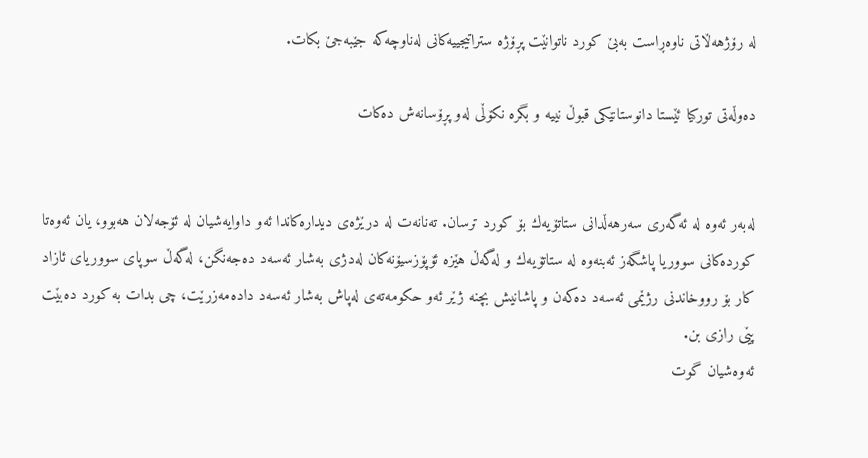له‌ رۆژهه‌ڵاتى ناوه‌ڕاست به‌بێ كورد ناتوانێت پڕۆژه‌ ستراتیجییه‌كانى له‌ناوچه‌كه‌ جێبه‌جێ بكات.

ده‌وڵه‌تى توركیا ئێستا دانوستانێكى قبوڵ نییه‌ و بگره‌ نكۆڵى له‌و پڕۆسانه‌ش ده‌كات


له‌به‌ر ئه‌وه‌ له‌ ئه‌گه‌رى سه‌رهه‌ڵدانى ستاتۆیه‌ك بۆ كورد ترسان. ته‌نانه‌ت له‌ درێژه‌ى دیداره‌كاندا ئه‌و داوایه‌شیان له‌ ئۆجه‌لان هه‌بوو، یان ئه‌وه‌تا كورده‌كانى سووریا پاشگه‌ز ئه‌بنه‌وه‌ له‌ ستاتۆیه‌ك و له‌گه‌ڵ هێزه‌ ئۆپۆزسیۆنه‌كان له‌دژى به‌شار ئه‌سه‌د ده‌جه‌نگن، له‌گه‌ڵ سوپای سووریاى ئازاد كار بۆ رووخاندنى رژێمى ئه‌سه‌د ده‌كه‌ن و پاشانیش بچنه‌ ژێر ئه‌و حكومه‌ته‌ى له‌پاش به‌شار ئه‌سه‌د داده‌مه‌زرێت، چی بدات به‌ كورد ده‌بێت پێى رازى بن.
ئه‌وه‌شیان گوت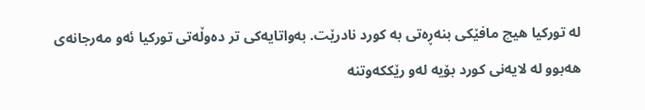له‌ توركیا هیچ مافێكى بنه‌ڕه‌تى به‌ كورد نادرێت. به‌واتایه‌كی تر ده‌وڵه‌تى توركیا ئه‌و مه‌رجانه‌ى هه‌بوو له‌ لایه‌نى كورد بۆیه‌ له‌و رێككه‌وتنه‌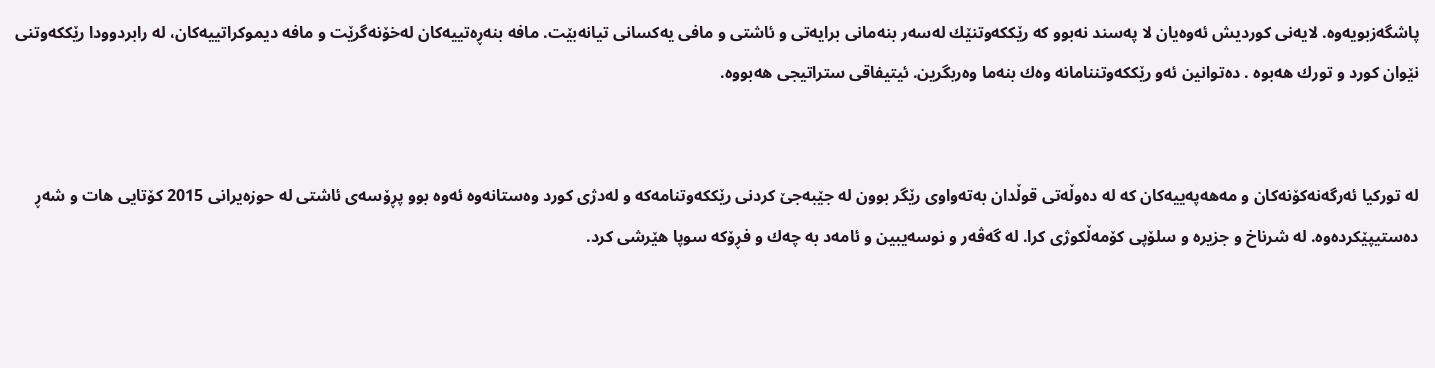پاشگه‌زبویه‌وه‌. لایه‌نى كوردیش ئه‌وه‌یان لا په‌سند نه‌بوو كه‌ رێككه‌وتنێك له‌سه‌ر بنه‌مانى برایه‌تى و ئاشتى و مافى یه‌كسانى تیانه‌بێت. مافه‌ بنه‌ڕه‌تییه‌كان له‌خۆنه‌گرێت و مافه‌ دیموكراتییه‌كان، له‌ رابردوودا رێككه‌وتنى نێوان كورد و تورك هه‌بوه‌ . ده‌توانین ئه‌و رێككه‌وتننامانه‌ وه‌ك بنه‌ما وه‌ربگرین. ئیتیفاقى ستراتیجى هه‌بووه‌.


له‌ توركیا ئه‌رگه‌نه‌كۆنه‌كان و مه‌هه‌په‌ییه‌كان كه‌ له‌ ده‌وڵه‌تى قوڵدان به‌ته‌واوى رێگر بوون له‌ جێبه‌جێ كردنى رێككه‌وتنامه‌كه‌ و له‌دژى كورد وه‌ستانه‌وه‌ ئه‌وه‌ بوو پڕۆسه‌ى ئاشتى له‌ حوزه‌یرانى 2015 كۆتایی هات و شه‌ڕ ده‌ستیپێكرده‌وه‌. له‌ شرناخ و جزیره‌ و سلۆپی كۆمه‌ڵكوژى كرا. له‌ گه‌ڤه‌ر و نوسه‌یبین و ئامه‌د به‌ چه‌ك و فڕۆكه‌ سوپا هێرشى كرد.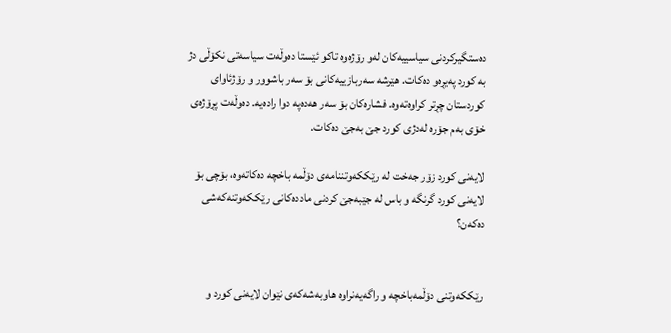ده‌ستگیركردنى سیاسییه‌كان له‌و رۆژه‌وه‌ تاكو ئێستا ده‌وڵه‌ت سیاسه‌تى نكۆڵی دژ به‌ كورد په‌یڕه‌و ده‌كات. هێرشه‌ سه‌ربازییه‌كانى بۆ سه‌ر باشوور و رۆژئاواى كوردستان چڕتر كراوه‌ته‌وه‌. فشاره‌كان بۆ سه‌ر هه‌ده‌په‌ دوا راده‌یه‌. ده‌وڵه‌ت پڕۆژه‌ى خۆى به‌م جۆره‌ له‌دژى كورد جێ به‌جێ ده‌كات.

لایه‌نى كورد زۆر جه‌خت له‌ رێككه‌وتننامه‌ى دۆڵمه‌ باخچه‌ ده‌كاته‌وه‌، بۆچى بۆ لایه‌نى كورد گرنگه‌ و باس له‌ جێبه‌جێ كردنى مادده‌كانى رێككه‌وتنه‌كه‌شى ده‌كه‌ن؟


رێككه‌وتنى دۆڵمه‌باخچه‌ و راگه‌یه‌نراوه‌ هاوبه‌شه‌كه‌ى نێوان لایه‌نى كورد و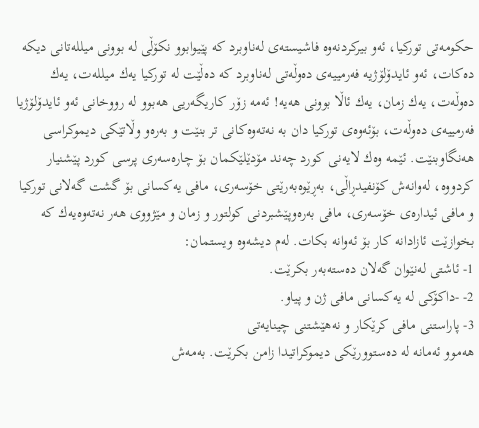حكومه‌تى توركیا، ئه‌و بیركردنه‌وه‌ فاشیسته‌ى له‌ناوبرد كه‌ پێیوابوو نكۆڵى له‌ بوونى میلله‌تانى دیكه‌ ده‌كات، ئه‌و ئایدۆلۆژیه‌ فه‌رمییه‌ى ده‌وڵه‌تى له‌ناوبرد كه‌ ده‌ڵێت له‌ توركیا یه‌ك میلله‌ت، یه‌ك ده‌وڵه‌ت، یه‌ك زمان، یه‌ك ئاڵا بوونى هه‌یه‌! ئه‌مه‌ زۆر كاریگه‌ریی هه‌بوو له‌ رووخانى ئه‌و ئایدۆلۆژیا فه‌رمییه‌ى ده‌وڵه‌ت، بۆئه‌وه‌ى توركیا دان به‌ نه‌ته‌وه‌كانی تر بنێت و به‌ره‌و وڵاتێكى دیموكراسى هه‌نگاوبنێت. ئێمه‌ وه‌ك لایه‌نى كورد چه‌ند مۆدێلێكمان بۆ چاره‌سه‌رى پرسى كورد پێشنیار كردووه‌، له‌وانه‌ش كۆنفیدڕاڵى، به‌ڕێوه‌به‌رێتى خۆسه‌رى، مافى یه‌كسانى بۆ گشت گه‌لانى توركیا و مافى ئیداره‌ى خۆسه‌رى، مافى به‌ره‌وپێشبردنى كولتور و زمان و مێژووى هه‌ر نه‌ته‌وه‌یه‌ك كه‌ بخوازێت ئازادانه‌ كار بۆ ئه‌وانه‌ بكات. له‌م دیشه‌وه‌ ویستمان:
1- ئاشتى له‌نێوان گه‌لان ده‌سته‌به‌ر بكرێت.
2- -داكۆكی له‌ یه‌كسانى مافى ژن و پیاو.
3- پاراستنى مافى كرێكار و نه‌هێشتنى چینایه‌تى
هه‌موو ئه‌مانه‌ له‌ ده‌ستوورێكى دیموكراتیدا زامن بكرێت. به‌مه‌ش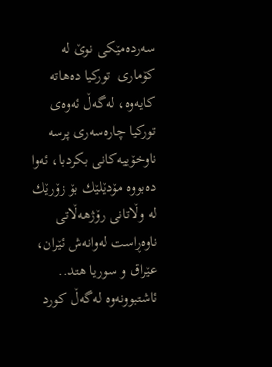سه‌رده‌مێكى نوێ له‌ كۆمارى  توركیا ده‌هاته‌ كایه‌وه‌، له‌گه‌ڵ ئه‌وه‌ى توركیا چاره‌سه‌رى پرسه‌ ناوخۆییه‌كانى بكردبا، ئه‌وا ده‌بووه‌ مۆدێلێك بۆ زۆرێك له‌ وڵاتانى رۆژهه‌ڵاتى ناوه‌ڕاست له‌وانه‌ش ئێران، عێراق و سوریا هتد..
ئاشتبوونه‌وه‌ له‌گه‌ڵ كورد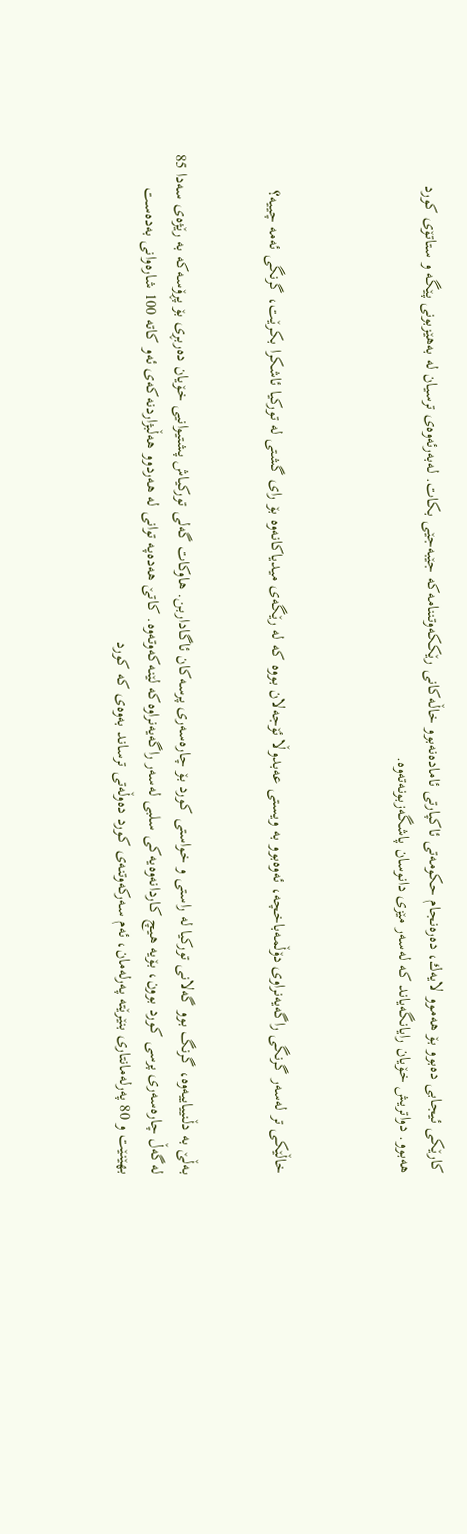كارێكى ئیجابی ده‌بوو بۆ هه‌موو لایه‌ك، ده‌ره‌نجام حكومه‌تى ئاكپارتى ئاماده‌نه‌بوو خاڵه‌كانى رێككه‌وتننامه‌كه‌ جێبه‌جێى بكات. له‌به‌رئه‌وه‌ى ترسیان له‌ به‌هێزبونى پێگه‌ و ستاتۆى كورد هه‌بوو. دواتریش خۆیان رایانگه‌یاند كه‌ له‌سه‌ر مێزى دانوسان پاشگه‌زبونه‌ته‌وه‌.



خاڵێكی تر له‌سه‌ر گرنگى راگه‌یه‌نراوى دۆڵمه‌باخچه‌، ئه‌وه‌بوو به‌ ویستى عه‌بدوڵا ئۆجه‌لان بووه‌ كه‌ له‌ رێگه‌ى میدیاكانه‌وه‌ بۆ رای گشتى له‌ توركیا ئاشكرا بكرێت، گرنگى ئه‌مه‌ چییه‌؟


به‌ڵێ به‌ دڵنییاییه‌وه‌، گرنگ بوو گه‌لانى توركیا له‌ راستى و خواستى كورد بۆ چاره‌سه‌رى پرسه‌كان ئاگاداربن. هاوكات گه‌لى توركیاش پشتیوانیى خۆیان ده‌ربڕى بۆ پڕۆسه‌كه‌ به‌ رێژه‌ى سه‌دا 85 له‌گه‌ڵ چاره‌سه‌رى پرسى كورد بوون، بۆیه‌ هیچ كاردانه‌وه‌یه‌كى سلبی له‌سه‌ر راگه‌یه‌نراوه‌كه‌ لێنه‌كه‌وته‌وه‌. كاتێ هه‌ده‌په‌ توانى له‌ هه‌ردوو هه‌ڵبژاردنه‌كه‌ى ئه‌و كاته‌ 100 شاره‌وانى به‌ده‌ست بهێنێت و 80 په‌رله‌مانتارى بنێرێته‌ په‌رله‌مان، ئه‌م سه‌ركه‌وتنه‌ى كورد ده‌وڵه‌تى ترساند به‌وه‌ى كه‌ كورد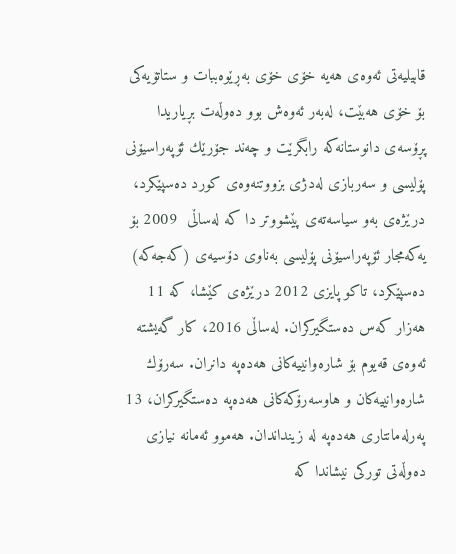قابیلیه‌تى ئه‌وه‌ى هه‌یه‌ خۆى خۆى به‌ڕێوه‌ببات و ستاتۆیه‌كى بۆ خۆى هه‌بێت، له‌به‌ر ئه‌وه‌ش بوو ده‌وڵه‌ت بڕیاریدا پڕۆسه‌ى دانوستانه‌كه‌ رابگرێت و چه‌ند جۆرێك ئۆپه‌راسیۆنى پۆلیسى و سه‌ربازى له‌دژى بزووتنه‌وه‌ى كورد ده‌سپێكرد، درێژه‌ى به‌و سیاسه‌ته‌ى پێشووتر دا كه‌ له‌ساڵى  2009 بۆ یه‌كه‌مجار ئۆپه‌راسیۆنى پۆلیسى به‌ناوى دۆسیه‌ى (كه‌جه‌كه‌) ده‌سپێكرد، تاكو پایزى 2012 درێژه‌ى كێشا، كه‌ 11 هه‌زار كه‌س ده‌ستگیركران. له‌ساڵى 2016، كار گه‌یشته‌ ئه‌وه‌ى قه‌یوم بۆ شاره‌وانییه‌كانى هه‌ده‌په‌ دانران. سه‌رۆك شاره‌وانییه‌كان و هاوسه‌رۆكه‌كانى هه‌ده‌په‌ ده‌ستگیركران، 13 په‌رله‌مانتارى هه‌ده‌په‌ له‌ زینداندان. هه‌موو ئه‌مانه‌ نیازى ده‌وڵه‌تى توركى نیشاندا كه‌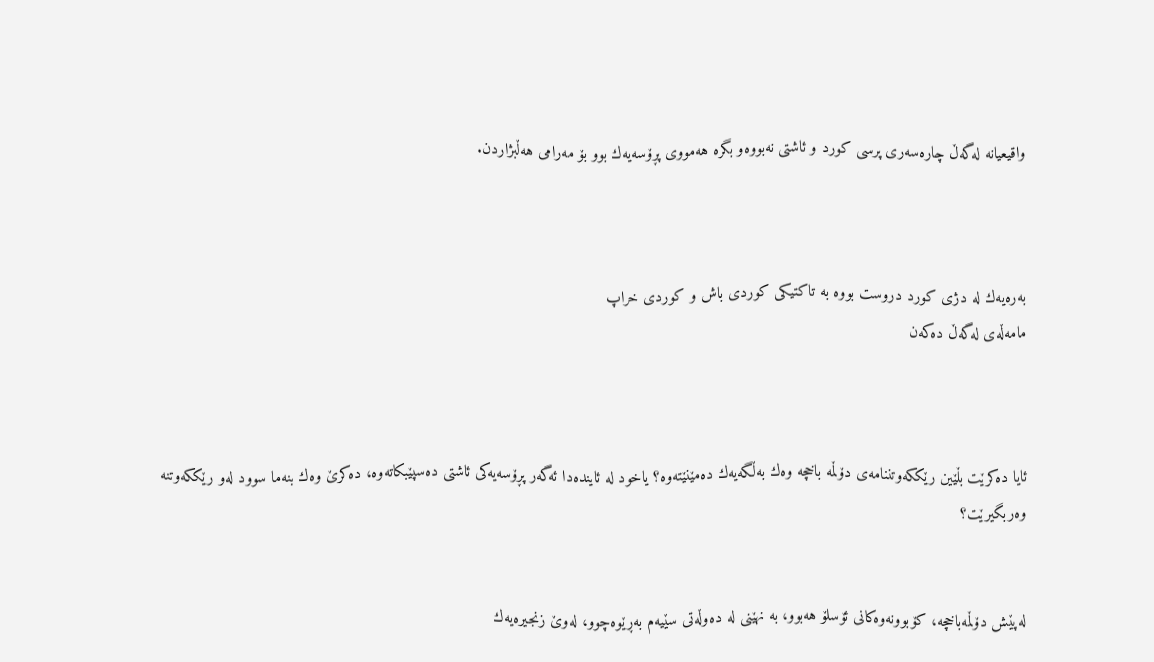واقیعیانه‌ له‌گه‌ڵ چاره‌سه‌رى پرسى كورد و ئاشتى نه‌بووه‌و بگره‌ هه‌مووى پڕۆسه‌یه‌ك بوو بۆ مه‌رامی هه‌ڵبژاردن.



به‌ره‌یه‌ك له‌ دژى كورد دروست بووه‌ به‌ تاكتیكى كوردى باش و كوردى خراپ
مامه‌ڵه‌ى له‌گه‌ڵ ده‌كه‌ن



ئایا ده‌كرێت بڵێین رێككه‌وتننامه‌ى دۆڵمه‌ باخچه‌ وه‌ك به‌ڵگه‌یه‌ك ده‌مێنێته‌وه‌؟ یاخود له‌ ئاینده‌دا ئه‌گه‌ر پڕۆسه‌یه‌كى ئاشتى ده‌سپێبكاته‌وه‌، ده‌كرێ وه‌ك بنه‌ما سوود له‌و رێككه‌وتنه‌ وه‌ربگیرێت؟


له‌پێش دۆڵمه‌باخچه‌، كۆبوونه‌وه‌كانى ئۆسلۆ هه‌بوو، به‌ نهێنى له‌ ده‌وڵه‌تى سێیه‌م به‌ڕێوه‌چوو، له‌وێ زنجیره‌یه‌ك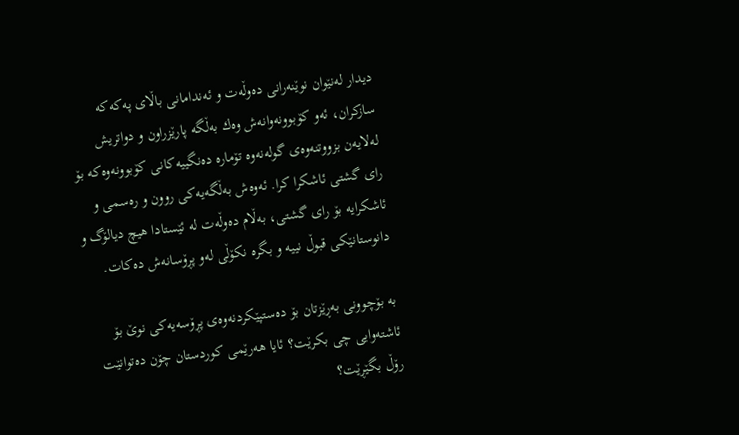دیدار له‌نێوان نوێنه‌رانى ده‌وڵه‌ت و ئه‌ندامانى باڵاى په‌كه‌كه‌ سازكران، ئه‌و كۆبوونه‌وانه‌ش وه‌ك به‌ڵگه‌ پارێزراون و دواتریش له‌لایه‌ن بزووتنه‌وه‌ى گوله‌نه‌وه‌ تۆماره‌ ده‌نگییه‌كانى كۆبوونه‌وه‌كه‌ بۆ رای گشتى ئاشكرا كرا. ئه‌وه‌ش به‌ڵگه‌یه‌كى روون و ره‌سمى و ئاشكرایه‌ بۆ رای گشتى، به‌ڵام ده‌وڵه‌ت له‌ ئێستادا هیچ دیالۆگ و دانوستانێكى قبوڵ نییه‌ و بگره‌ نكۆڵى له‌و پڕۆسانه‌ش ده‌كات.

به‌ بۆچوونى به‌ڕێزتان بۆ ده‌ستپێكردنه‌وه‌ى پڕۆسه‌یه‌كى نوێ بۆ ئاشته‌وایى چی بكرێت؟ ئایا هه‌رێمى كوردستان چۆن ده‌توانێت رۆڵ بگێڕێت؟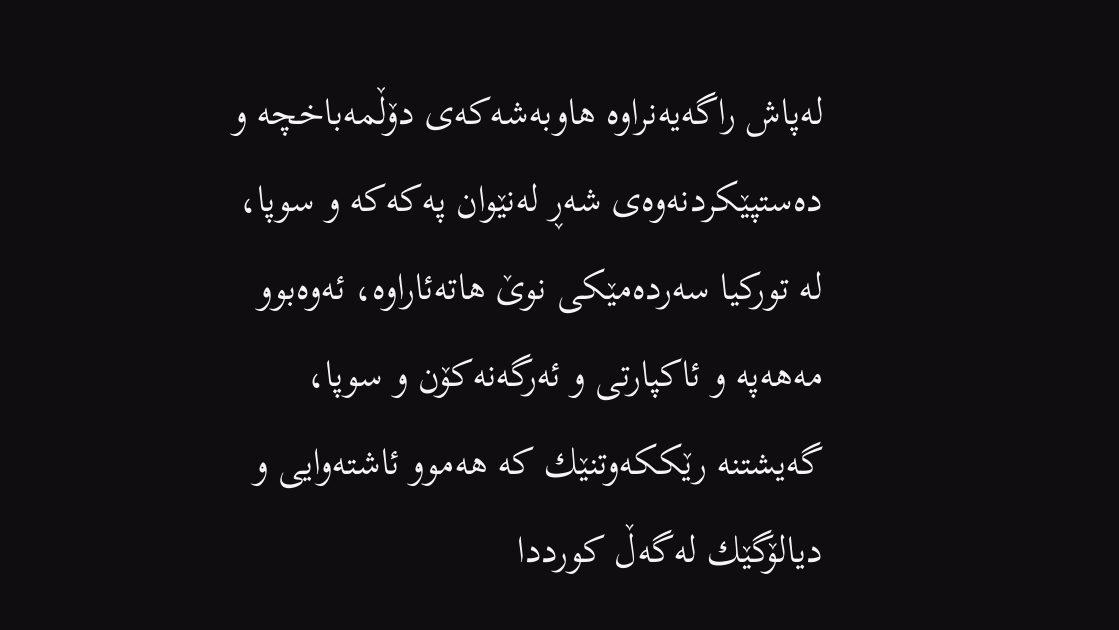له‌پاش راگه‌یه‌نراوه‌ هاوبه‌شه‌كه‌ى دۆڵمه‌باخچه‌ و ده‌ستپێكردنه‌وه‌ى شه‌ڕ له‌نێوان په‌كه‌كه‌ و سوپا، له‌ توركیا سه‌رده‌مێكى نوێ هاته‌ئاراوه‌، ئه‌وه‌بوو مه‌هه‌په‌ و ئاكپارتى و ئه‌رگه‌نه‌كۆن و سوپا، گه‌یشتنه‌ رێككه‌وتنێك كه‌ هه‌موو ئاشته‌وایی و دیالۆگێك له‌گه‌ڵ كورددا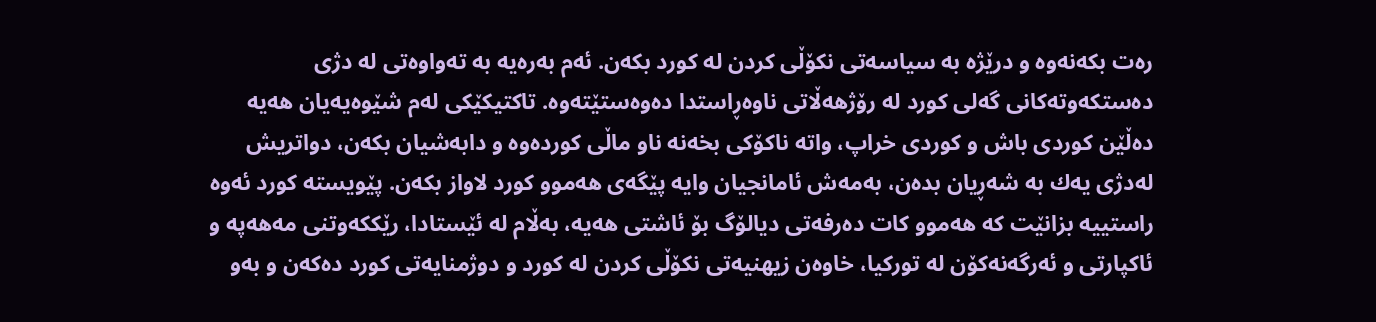ره‌ت بكه‌نه‌وه‌ و درێژه‌ به‌ سیاسه‌تى نكۆڵی كردن له‌ كورد بكه‌ن. ئه‌م به‌ره‌یه‌ به‌ ته‌واوه‌تى له‌ دژى ده‌ستكه‌وته‌كانى گه‌لى كورد له‌ رۆژهه‌ڵاتى ناوه‌ڕاستدا ده‌وه‌ستێته‌وه‌. تاكتیكێكى له‌م شێوه‌یه‌یان هه‌یه‌ ده‌ڵێن كوردى باش و كوردى خراپ، واته‌ ناكۆكى بخه‌نه‌ ناو ماڵى كورده‌وه‌ و دابه‌شیان بكه‌ن، دواتریش له‌دژى یه‌ك به‌ شه‌ڕیان بده‌ن، به‌مه‌ش ئامانجیان وایه‌ پێگه‌ى هه‌موو كورد لاواز بكه‌ن. پێویسته‌ كورد ئه‌وه‌ راستییه‌ بزانێت كه‌ هه‌موو كات ده‌رفه‌تى دیالۆگ بۆ ئاشتى هه‌یه‌، به‌ڵام له‌ ئێستادا، رێككه‌وتنى مه‌هه‌په‌ و ئاكپارتى و ئه‌رگه‌نه‌كۆن له‌ توركیا، خاوه‌ن زیهنیه‌تی نكۆڵى كردن له‌ كورد و دوژمنایه‌تى كورد ده‌كه‌ن و به‌و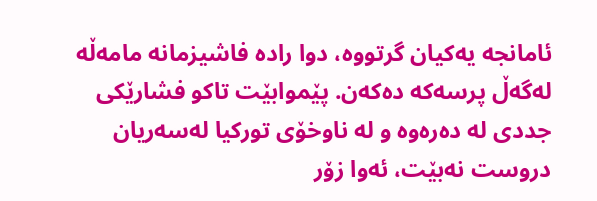ئامانجه‌ یه‌كیان گرتووه‌، دوا راده‌ فاشیزمانه‌ مامه‌ڵه‌ له‌گه‌ڵ پرسه‌كه‌ ده‌كه‌ن. پێموابێت تاكو فشارێكى جددى له‌ ده‌ره‌وه‌ و له‌ ناوخۆى توركیا له‌سه‌ریان دروست نه‌بێت، ئه‌وا زۆر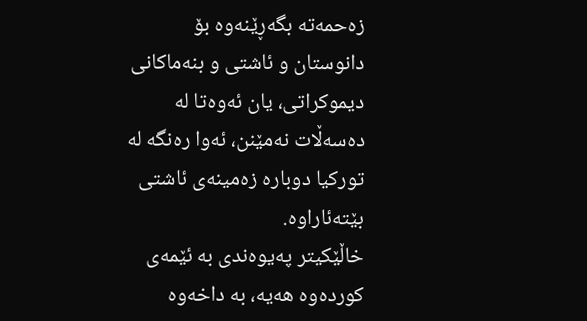زه‌حمه‌ته‌ بگه‌ڕێنه‌وه‌ بۆ دانوستان و ئاشتى و بنه‌ماكانى دیموكراتى، یان ئه‌وه‌تا له‌ ده‌سه‌ڵات نه‌مێنن، ئه‌وا ره‌نگه‌ له‌ توركیا دوباره‌ زه‌مینه‌ى ئاشتى بێته‌ئاراوه‌.
خاڵێكیتر په‌یوه‌ندى به‌ ئێمه‌ى كورده‌وه‌ هه‌یه‌، به‌ داخه‌وه‌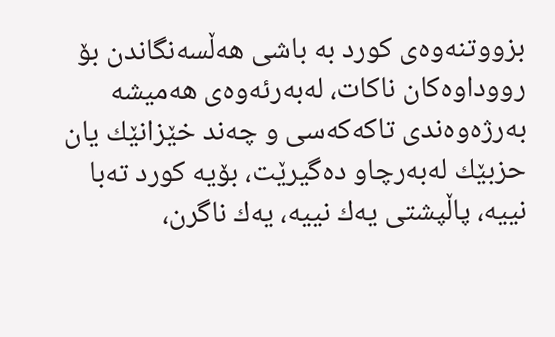بزووتنه‌وه‌ى كورد به‌ باشى هه‌ڵسه‌نگاندن بۆ رووداوه‌كان ناكات، له‌به‌رئه‌وه‌ى هه‌میشه‌ به‌رژه‌وه‌ندى تاكه‌كه‌سى و چه‌ند خێزانێك یان حزبێك له‌به‌رچاو ده‌گیرێت، بۆیه‌ كورد ته‌با نییه‌، پاڵپشتى یه‌ك نییه‌، یه‌ك ناگرن،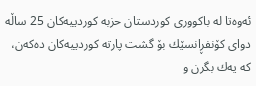ئه‌وه‌تا له‌ باكوورى كوردستان حزبه‌ كوردییه‌كان 25 ساڵه‌ دواى كۆنفڕانسێك بۆ گشت پارته‌ كوردییه‌كان ده‌كه‌ن، كه‌ یه‌ك بگرن و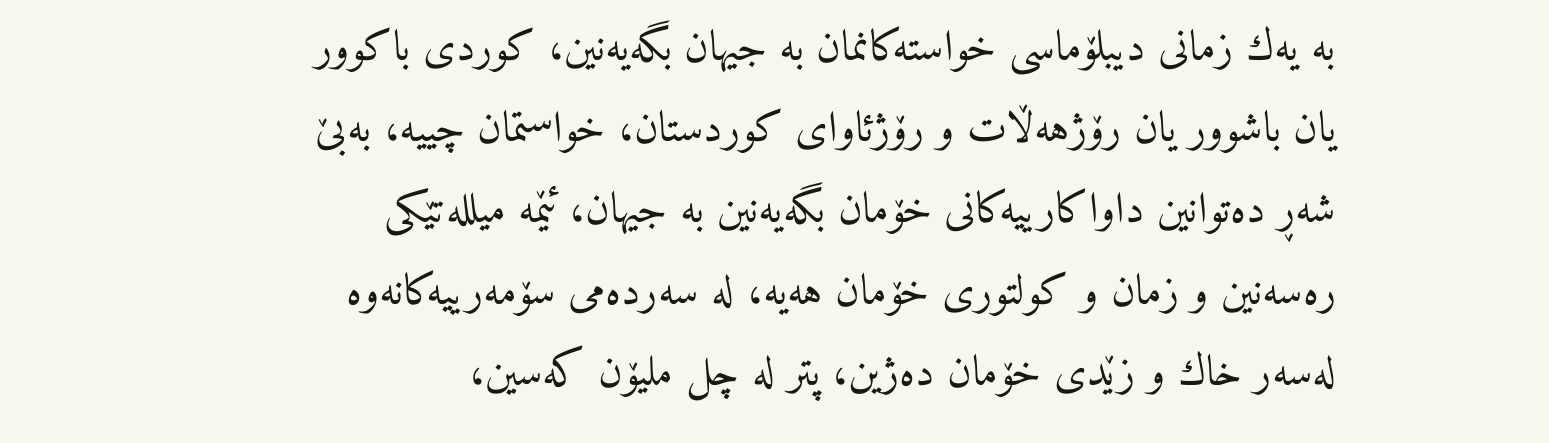به‌ یه‌ك زمانى دیبلۆماسى خواسته‌كانمان به‌ جیهان بگه‌یه‌نین، كوردى باكوور یان باشوور یان رۆژهه‌ڵات و رۆژئاواى كوردستان، خواستمان چییه‌، به‌بێ شه‌ڕ ده‌توانین داواكارییه‌كانى خۆمان بگه‌یه‌نین به‌ جیهان، ئێمه‌ میلله‌تێكى ره‌سه‌نین و زمان و كولتورى خۆمان هه‌یه‌، له‌ سه‌رده‌مى سۆمه‌رییه‌كانه‌وه‌ له‌سه‌ر خاك و زێدى خۆمان ده‌ژین، پتر له‌ چل ملیۆن كه‌سین،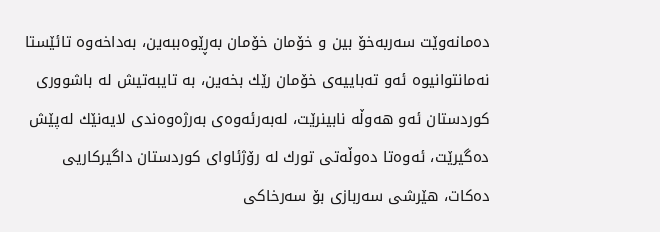ده‌مانه‌وێت سه‌ربه‌خۆ بین و خۆمان خۆمان به‌ڕێوه‌ببه‌ین، به‌داخه‌وه‌ تائێستا نه‌مانتوانیوه‌ ئه‌و ته‌باییه‌ى خۆمان رێك بخه‌ین، به‌ تایبه‌تیش له‌ باشوورى كوردستان ئه‌و هه‌وڵه‌ نابینرێت، له‌به‌رئه‌وه‌ى به‌رژه‌وه‌ندى لایه‌نێك له‌پێش ده‌گیرێت، ئه‌وه‌تا ده‌وڵه‌تى تورك له‌ رۆژئاواى كوردستان داگیركاریی ده‌كات، هێرشى سه‌ربازى بۆ سه‌رخاكى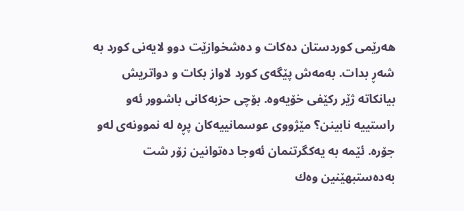هه‌رێمى كوردستان ده‌كات و ده‌شخوازێت دوو لایه‌نى كورد به‌ شه‌ڕ بدات. به‌مه‌ش پێگه‌ى كورد لاواز بكات و دواتریش بیانكاته‌ ژێر ركێفى خۆیه‌وه‌. بۆچى حزبه‌كانى باشوور ئه‌و راستییه‌ نابینن؟ مێژووى عوسمانییه‌كان پڕه‌ له‌ نموونه‌ى له‌و جۆره‌. ئێمه‌ به‌ یه‌كگرتنمان ئه‌وجا ده‌توانین زۆر شت به‌ده‌ستبهێنین وه‌ك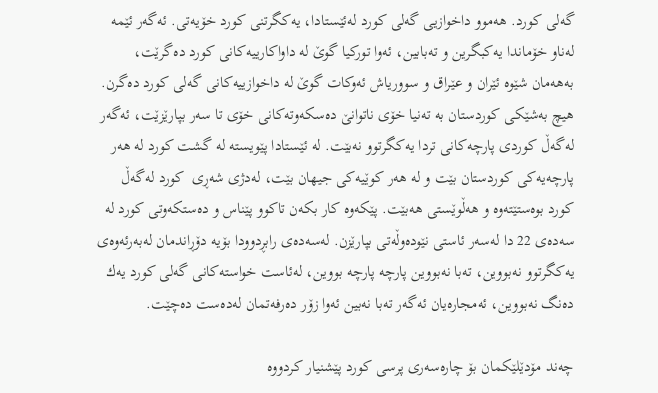گه‌لى كورد. هه‌موو داخوازیی گه‌لى كورد له‌ئێستادا، یه‌كگرتنى كورد خۆیه‌تى. ئه‌گه‌ر ئێمه‌ له‌ناو خۆماندا یه‌كبگرین و ته‌بابین، ئه‌وا توركیا گوێ له‌ داواكارییه‌كانى كورد ده‌گرێت، به‌هه‌مان شێوه‌ ئێران و عێراق و سووریاش ئه‌وكات گوێ له‌ داخوازییه‌كانى گه‌لى كورد ده‌گرن. هیچ به‌شێكى كوردستان به‌ ته‌نیا خۆى ناتوانێ ده‌سكه‌وته‌كانى خۆى تا سه‌ر بپارێزێت، ئه‌گه‌ر له‌گه‌ڵ كوردى پارچه‌كانی تردا یه‌كگرتوو نه‌بێت. له‌ ئێستادا پێویسته‌ له‌ گشت كورد له‌ هه‌ر پارچه‌یه‌كى كوردستان بێت و له‌ هه‌ر كوێیه‌كى جیهان بێت، له‌دژى شه‌ڕى  كورد له‌گه‌ڵ كورد بوه‌ستێته‌وه‌ و هه‌ڵوێستى هه‌بێت. پێكه‌وه‌ كار بكه‌ن تاكوو پێناس و ده‌ستكه‌وتى كورد له‌ سه‌ده‌ى 22 دا له‌سه‌ر ئاستى نێوده‌وڵه‌تى بپارێزن. له‌سه‌ده‌ى رابڕدوودا بۆیه‌ دۆڕاندمان له‌به‌رئه‌وه‌ى یه‌كگرتوو نه‌بووین، ته‌با نه‌بووین پارچه‌ پارچه‌ بووین، له‌ئاست خواسته‌كانى گه‌لى كورد یه‌ك ده‌نگ نه‌بووین، ئه‌مجاره‌یان ئه‌گه‌ر ته‌با نه‌بین ئه‌وا زۆر ده‌رفه‌تمان له‌ده‌ست ده‌چێت.

چه‌ند مۆدێلێكمان بۆ چاره‌سه‌رى پرسى كورد پێشنیار كردووه‌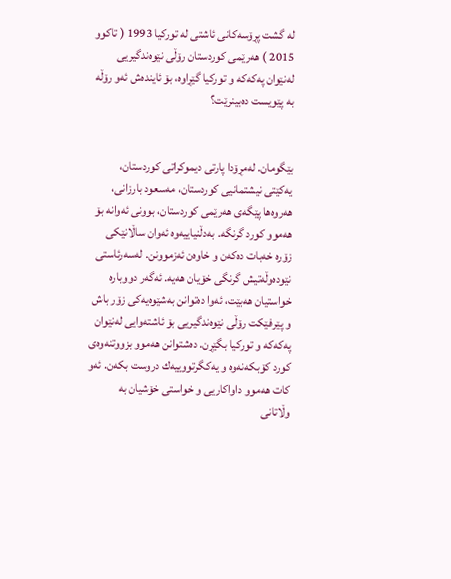له‌ گشت پڕۆسه‌كانى ئاشتى له‌ توركیا 1993 ( تاكوو 2015 ) هه‌رێمى كوردستان رۆڵى نێوه‌ندگیریی له‌نێوان په‌كه‌كه‌ و توركیا گێڕاوه‌، بۆ ئاینده‌ش ئه‌و رۆڵه‌ به‌ پێویست ده‌بینرێت؟


بێگومان. له‌مڕۆدا پارتى دیموكراتى كوردستان، یه‌كێتى نیشتمانیى كوردستان، مه‌سعود بارزانى، هه‌روه‌ها پێگه‌ى هه‌رێمى كوردستان، بوونى ئه‌وانه‌ بۆ هه‌موو كورد گرنگه‌. به‌دڵنیاییه‌وه‌ ئه‌وان ساڵانێكى زۆره‌ خه‌بات ده‌كه‌ن و خاوه‌ن ئه‌زموونن. له‌سه‌رئاستى نێوده‌وڵه‌تیش گرنگى خۆیان هه‌یه‌. ئه‌گه‌ر دووباره‌ خواستیان هه‌بێت، ئه‌وا ده‌توانن به‌شێوه‌یه‌كى زۆر باش و پێرفێكت رۆڵى نێوه‌ندگیریی بۆ ئاشته‌وایی له‌نێوان په‌كه‌كه‌ و توركیا بگێڕن. ده‌شتوانن هه‌موو بزووتنه‌وه‌ى كورد كۆبكه‌نه‌وه‌ و یه‌كگرتووییه‌ك دروست بكه‌ن. ئه‌و كات هه‌موو داواكاریی و خواستى خۆشیان به‌ وڵاتانى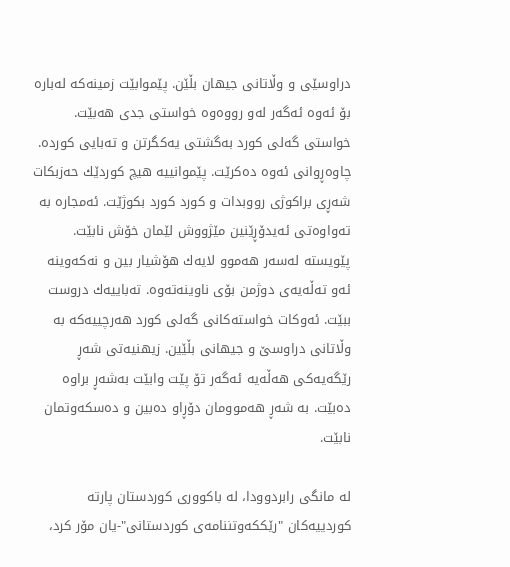دراوسێى و وڵاتانى جیهان بڵێن. پێموابێت زمینه‌كه‌ له‌باره‌ بۆ ئه‌وه‌ ئه‌گه‌ر له‌و رووه‌وه‌ خواستى جدى هه‌بێت. خواستى گه‌لى كورد به‌گشتى یه‌كگرتن و ته‌بایی كورده‌. چاوه‌ڕوانی ئه‌وه‌ ده‌كرێت. پێموانییه‌ هیچ كوردێك حه‌زبكات شه‌ڕى براكوژى رووبدات و كورد كورد بكوژێت. ئه‌مجاره‌ به‌ ته‌واوه‌تى ئه‌یدۆڕێنین مێژووش لێمان خۆش نابێت. پێویسته‌ له‌سه‌ر هه‌موو لایه‌ك هۆشیار بین و نه‌كه‌وینه‌ ئه‌و ته‌ڵه‌یه‌ى دوژمن بۆى ناوینه‌ته‌وه‌. ته‌باییه‌ك دروست ببێت. ئه‌وكات خواسته‌كانى گه‌لى كورد هه‌رچییه‌كه‌ به‌ وڵاتانى دراوسێ و جیهانى بڵێین. زیهنیه‌تى شه‌ڕ رێگه‌یه‌كى هه‌ڵه‌یه‌ ئه‌گه‌ر تۆ پێت وابێت به‌شه‌ڕ براوه‌ ده‌بێت. به‌ شه‌ڕ هه‌موومان دۆڕاو ده‌بین و ده‌سكه‌وتمان نابێت.

له‌ مانگى رابردوودا، له‌ باكوورى كوردستان پارته‌ كوردییه‌كان "رێككه‌وتننامه‌ى كوردستانى"-یان مۆر كرد،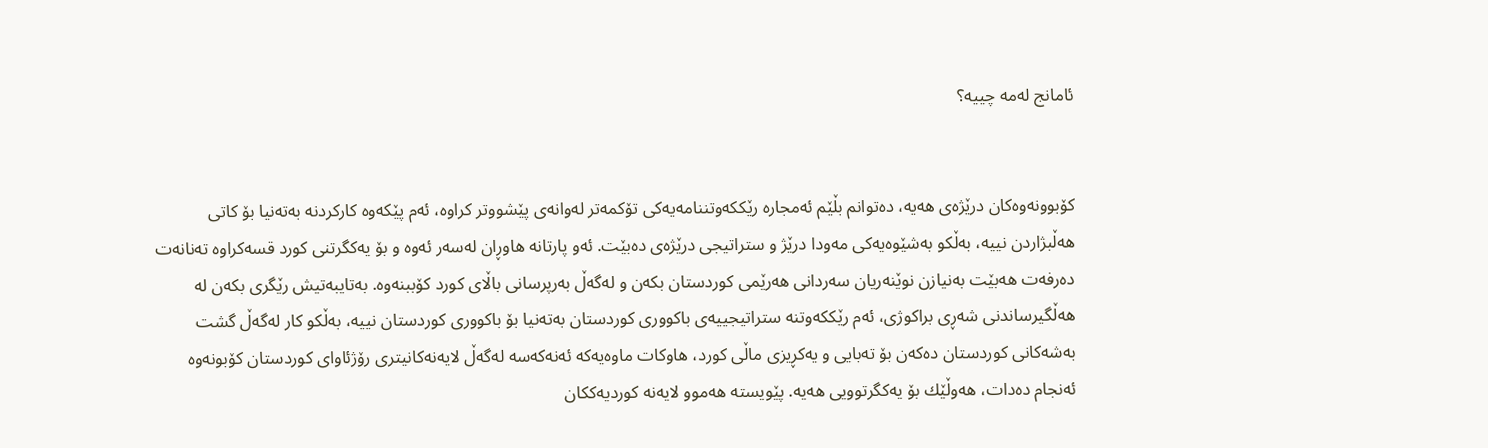ئامانج له‌مه‌ چییه‌؟


كۆبوونه‌وه‌كان درێژه‌ى هه‌یه‌، ده‌توانم بڵێم ئه‌مجاره‌ رێككه‌وتننامه‌یه‌كى تۆكمه‌تر له‌وانه‌ى پێشووتر كراوه‌، ئه‌م پێكه‌وه‌ كاركردنه‌ به‌ته‌نیا بۆ كاتى هه‌ڵبژاردن نییه‌، به‌ڵكو به‌شێوه‌یه‌كى مه‌ودا درێژ و ستراتیجى درێژه‌ى ده‌بێت. ئه‌و پارتانه‌ هاوڕان له‌سه‌ر ئه‌وه‌ و بۆ یه‌كگرتنى كورد قسه‌كراوه‌ ته‌نانه‌ت ده‌رفه‌ت هه‌بێت به‌نیازن نوێنه‌ریان سه‌ردانى هه‌رێمى كوردستان بكه‌ن و له‌گه‌ڵ به‌رپرسانى باڵاى كورد كۆببنه‌وه‌. به‌تایبه‌تیش رێگرى بكه‌ن له‌ هه‌ڵگیرساندنى شه‌ڕى براكوژى، ئه‌م رێككه‌وتنه‌ ستراتیجییه‌ى باكوورى كوردستان به‌ته‌نیا بۆ باكوورى كوردستان نییه‌، به‌ڵكو كار له‌گه‌ڵ گشت به‌شه‌كانى كوردستان ده‌كه‌ن بۆ ته‌بایی و یه‌كڕیزى ماڵى كورد، هاوكات ماوه‌یه‌كه‌ ئه‌نه‌كه‌سه‌ له‌گه‌ڵ لایه‌نه‌كانیترى رۆژئاواى كوردستان كۆبونه‌وه‌ ئه‌نجام ده‌دات، هه‌وڵێك بۆ یه‌كگرتوویی هه‌یه‌. پێویسته‌ هه‌موو لایه‌نه‌ كوردیه‌ككان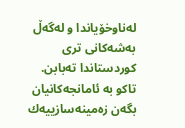له‌ناوخۆیاندا و له‌گه‌ڵ به‌شه‌كانی ترى كوردستاندا ته‌بابن. تاكو به‌ ئامانجه‌كانیان بگه‌ن زه‌مینه‌سازییه‌ك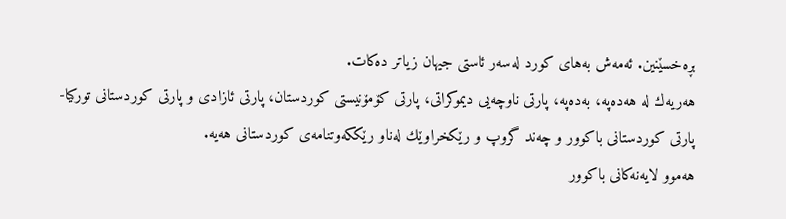بڕه‌خسێنین. ئه‌مه‌ش به‌هاى كورد له‌سه‌ر ئاستى جیهان زیاتر ده‌كات.
هه‌ریه‌ك له‌ هه‌ده‌په‌، به‌ده‌په‌، پارتى ناوچه‌یی دیموكراتى، پارتى كۆمۆنیستى كوردستان، پارتى ئازادى و پارتى كوردستانى توركیا-پارتى كوردستانى باكوور و چه‌ند گروپ و رێكخراوێك له‌ناو رێككه‌وتنامه‌ى كوردستانى هه‌یه‌.
هه‌موو لایه‌نه‌كانى باكوور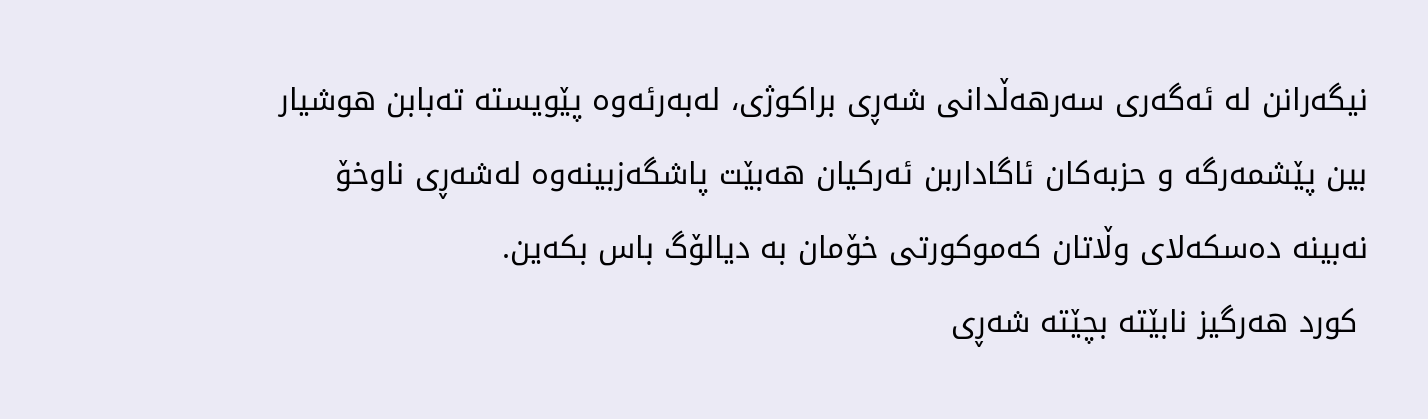نیگه‌رانن له‌ ئه‌گه‌رى سه‌رهه‌ڵدانى شه‌ڕى براكوژى، له‌به‌رئه‌وه‌ پێویسته‌ ته‌بابن هوشیار بین پێشمه‌رگه‌ و حزبه‌كان ئاگاداربن ئه‌ركیان هه‌بێت پاشگه‌زبینه‌وه‌ له‌شه‌ڕى ناوخۆ نه‌بینه‌ ده‌سكه‌لاى وڵاتان كه‌موكورتى خۆمان به‌ دیالۆگ باس بكه‌ین.
 كورد هه‌رگیز نابێته‌ بچێته‌ شه‌ڕى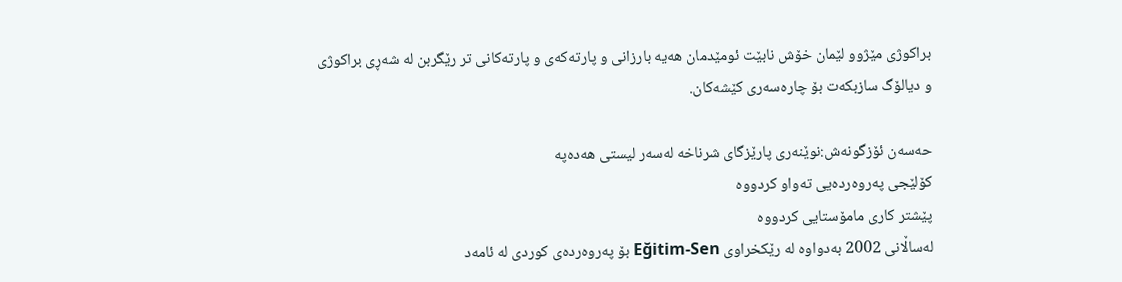براكوژى مێژوو لێمان خۆش نابێت ئومێدمان هه‌یه‌ بارزانى و پارته‌كه‌ى و پارته‌كانی تر رێگربن له‌ شه‌ڕى براكوژى و دیالۆگ سازبكه‌ت بۆ چاره‌سه‌رى كێشه‌كان.

حه‌سه‌ن ئۆزگونه‌ش:نوێنه‌رى پارێزگاى شرناخه‌ له‌سه‌ر لیستى هه‌ده‌په‌
كۆلێجى په‌روه‌رده‌یی ته‌واو كردووه‌
پێشتر كارى مامۆستایی كردووه‌
له‌ساڵانى 2002 به‌دواوه‌ له‌ رێكخراوى Eğitim-Sen بۆ په‌روه‌رده‌ى كوردى له‌ ئامه‌د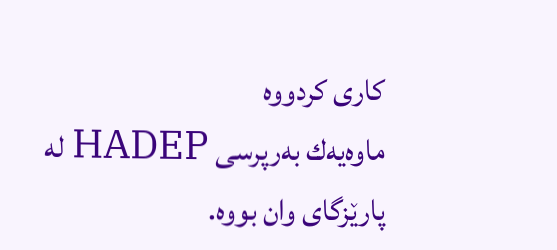كارى كردووه‌
ماوه‌یه‌ك به‌رپرسى HADEP له‌ پارێزگاى وان بووه‌.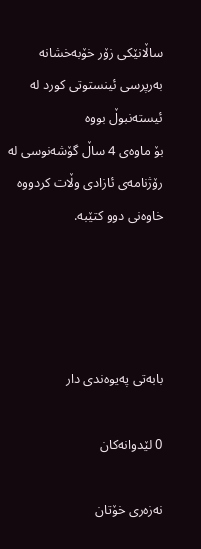ساڵانێكى زۆر خۆبه‌خشانه‌ به‌رپرسى ئینستوتى كورد له‌ ئیسته‌نبوڵ بووه‌
بۆ ماوه‌ى 4 ساڵ گۆشه‌نوسى له‌ رۆژنامه‌ى ئازادى وڵات كردووه‌
خاوه‌نى دوو كتێبه‌.




بابەتی پەیوەندی دار

0 لێدوانەکان

نەزەری خۆتان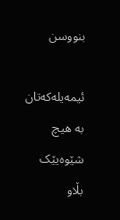بنووسن

ئیمەیلەکەتان بە هیچ شێوەیێک بڵاو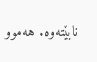نابێتەوە. هەموو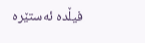فیڵدە ئەستێرە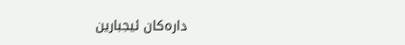دارەکان ئیجبارین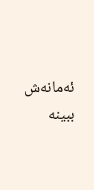ئەمانەش ببینە